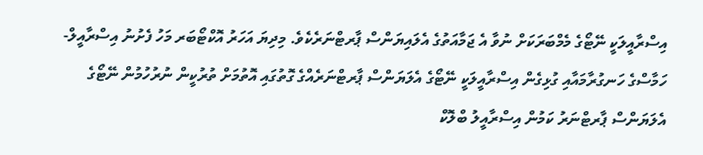އިސްރާއީލަކީ ނޭޓޯގެ މެމްބަރަކަށް ނުވާ އެ ޖަމާއަތުގެ އެލައިޔަންސް ޕާރޓްނަރެކެވެ. މިދިޔަ އަހަރު އޮކްޓޯބަރ މަހު ފެށުނު އިސްރާއީލް- ހަމާސްގެ ހަނގުރާމައާއި ގުޅިގެން އިސްރާއީލަކީ ނޭޓޯގެ އެލަޔަންސް ޕާރޓްނަރެއްގެ ގޮތުގައި އޮތުމަށް ތުރުކީން ނުރުހުމުން ނޭޓޯގެ އެލަޔަންސް ޕާރޓްނަރު ކަމުން އިސްރާއީލު ބްލޮކް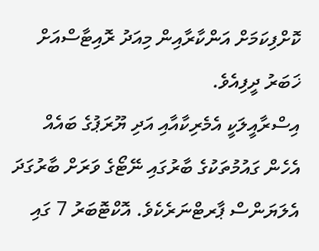ކޮށްފިކަމަށް އަންކާރާއިން މިއަދު ރޮއިޓާސްއަށް ޚަބަރު ދީފިއެވެ.
އިސްރާއީލަކީ އެމެރިކާއާއި އަދި ޔޫރަޕުގެ ބައެއް އެހެން ގައުމުތަކުގެ ބާރުގައި ނޭޓޯގެ ވަރަށް ބާރުގަދަ އެލަޔަންސް ޕާރޓްނަރެކެވެ. އޮކްޓޮބަރު 7 ގައި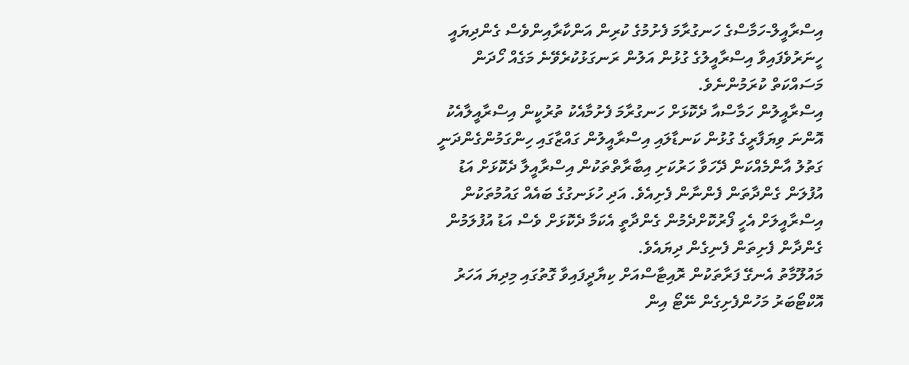އިސްރާއީލް-ހަމާސްގެ ހަނގުރާމަ ފެށުމުގެ ކުރިން އަންކާރާއިންވެސް ގެންދިޔައީ ހީނަރުވެފައިވާ އިސްރާއީލުގެ ގުޅުން އަލުން ރަނގަޅުކުރެވޭނެ މަގެއް ހޯދަން މަސައްކަތް ކުރަމުންނެވެ.
އިސްރާއީލުން ހަމާސްއާ ދެކޮޅަށް ހަނގުރާމަ ފެށުމާއެކު ތުރުކީން އިސްރާއީލާއެކު އޮންނަ ވިޔަފާރީގެ ގުޅުން ކަނޑާލައި އިސްރާއީލުން ގައްޒާގައި ހިންގަމުންގެންދަނީ ގަތުލު އާންމެއްކަން ދޭހަވާ ހަރުކަށި އިބާރާތްތަކުން އިސްރާއީލާ ދެކޮޅަށް އަޑު އުފުލަން ގެންދާތަން ފެންނާން ފެށިއެވެ. އަދި ހުޅަނގުގެ ބައެއް ގައުމުތަކުން އިސްރާއީލަށް އެހީ ފޯރުކޮށްދެމުން ގެންދާތީ އެކަމާ ދެކޮޅަށް ވެސް އަޑު އުފުލަމުން ގެންދާން ފެށިތަން ފެނިގެން ދިޔައެވެ.
މައުލޫމާތު އެނގޭ ފަރާތަކުން ރޮއިޓާސްއަށް ކިޔާދީފައިވާ ގޮތުގައި މިދިޔަ އަހަރު އޮކްޓޯބަރު މަހުންފެށިގެން ނޭޓޯ އިން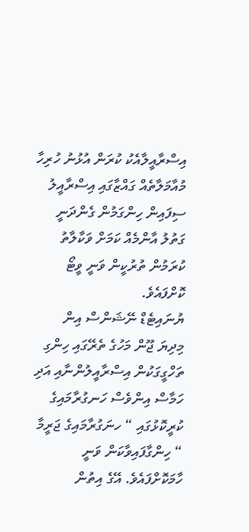އިސްރާއީލާއެކު ކުރަން އުޅުނު ހުރިހާ މުއާމަލާތެއް ގައްޒާގައި އިސްރާއީލު ސިފައިން ހިންގަމުން ގެންދަނީ ގަތުލު އާންމެއް ކަމަށް ވަކާލާތު ކުރަމުން ތުރުކީން ވަނީ ވީޓޯ ކޮށްފައެވެ.
ޔުނައިޓެޑް ނޭޝަންސް އިން މިދިޔަ ޖޫން މަހުގެ ތެރޭގައި ހިންގި ތަހްގީގަކުން އިސްރާއީލުންނާއި އަދި ހަމާސް އިންވެސް ހަނގުރާމައިގެ ކުރީކޮޅުގައި “ ހނަގުރާމައިގެ ޖަރީމާ “ ހިންގާފައިވާކަން ވަނީ ހާމަކޮށްފައެވެ. އޭގެ އިތުން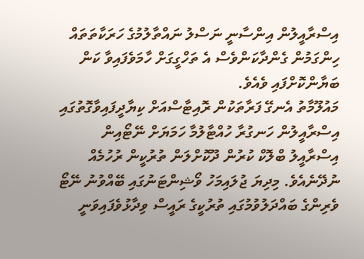އިސްރާއީލުން އިންސާނީ ނަސްލު ނައްތާލުމުގެ ހަރަކާތަތައް ހިންގަމުން ގެންދާކަންވެސް އެ ތަހްގީގަށް ހާމަވެފައިވާ ކަން ބަޔާންކޮށްފައި ވެއެވެ.
މައުލޫމާތު އެނގޭ ފަރާތަކުން ރޮއިޓާސްއަށް ކިޔާދީފައިވާގޮތުގައި އިސްރާއީލުން ހަނގުރާ ހުއްޓާލުމާ ހަމަޔަށް ނޭޓޯއިން އިސްރާއީލު ބްލޮކް ކުރުން ދޫކޮށްލަން ތުރުކީން ރުހުމެއް ނުދޭނެއެވެ. މިދިޔަ ޖުލައިމަހު ވޯޝިންޓަނުގައި ބޭއްވުނު ނޭޓޯ ވެރިންގެ ބައްދަލުވުމުގައި ތުރުކީގެ ރައީސް ވިދާޅުވެފައިވަނީ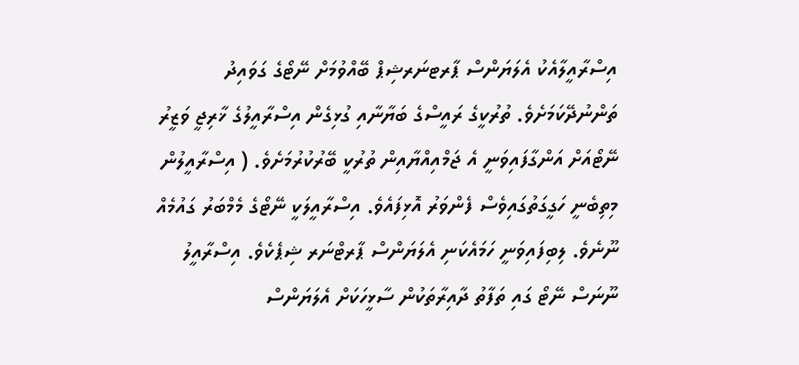އިސްރާއީލާއެކު އެލަޔަންސް ޕާރޓނަރޝިޕް ބޭއްވުމަށް ނޭޓޯގެ ގަވައިދު ތަންނުދޭކަމަށެވެ. ތުރުކީގެ ރައީސްގެ ބަޔާނާއި ގުޅިގެން އިސްރާއީލުގެ ޚާރިޖީ ވަޒީރު ނޭޓޯއަށް އަންގާފައިވަނީ އެ ޖަމްއިއްޔާއިން ތުރުކީ ބޭރުކުރުމަށެވެ. ( އިސްރާއީލުން މިތިބެނީ ހަގީގަތުގައިވެސް ފެންވަރު އޮޅިފައެވެ. އިސްރާއީލަކީ ނޭޓޯގެ މެމްބަރު ގައުމެއް ނޫނެވެ. ލިބިފައިވަނީ ހަމައެކަނި އެލަޔަންސް ޕާރޓްނަރ ޝިޕެކެވެ. އިސްރާއީލު ނޫނަސް ނޭޓޯ ގައި ތަފާތު ދާއިރާތަކުން ސާޅީހަކަށް އެލަޔަންސް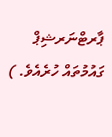ޕާރޓްނަރޝިޕް ގައުމުތައް ހުރެއެވެ. )